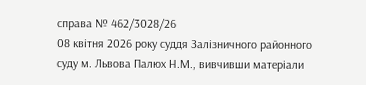справа № 462/3028/26
08 квітня 2026 року суддя Залізничного районного суду м. Львова Палюх Н.М., вивчивши матеріали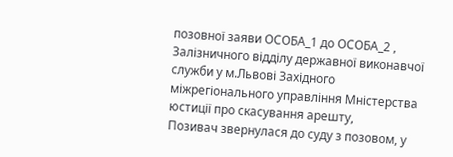позовної заяви ОСОБА_1 до ОСОБА_2 , Залізничного відділу державної виконавчої служби у м.Львові Західного міжрегіонального управління Мністерства юстиції про скасування арешту,
Позивач звернулася до суду з позовом, у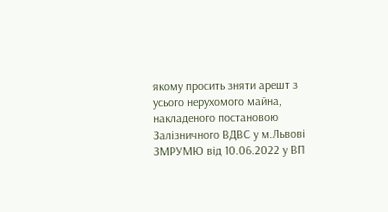якому просить зняти арешт з усього нерухомого майна, накладеного постановою Залізничного ВДВС у м.Львові ЗМРУМЮ від 10.06.2022 у ВП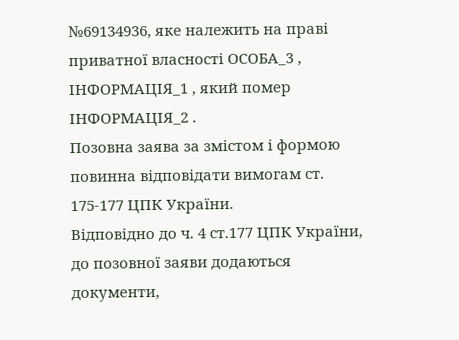№69134936, яке належить на праві приватної власності ОСОБА_3 , ІНФОРМАЦІЯ_1 , який помер ІНФОРМАЦІЯ_2 .
Позовна заява за змістом і формою повинна відповідати вимогам ст. 175-177 ЦПК України.
Відповідно до ч. 4 ст.177 ЦПК України, до позовної заяви додаються документи,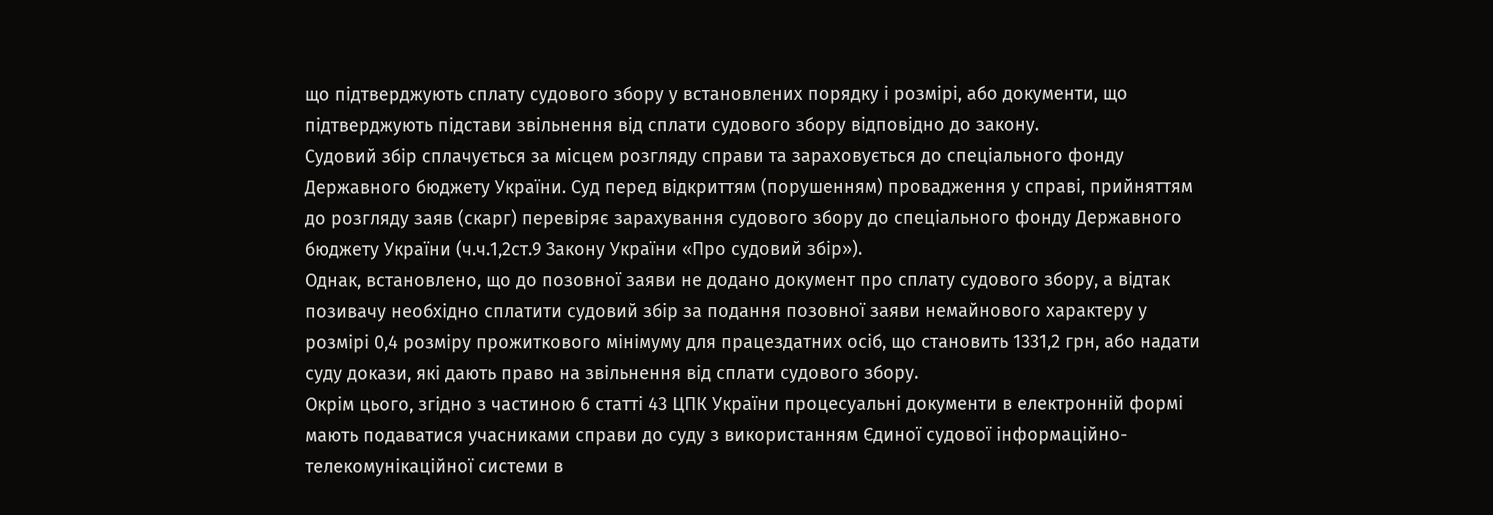що підтверджують сплату судового збору у встановлених порядку і розмірі, або документи, що підтверджують підстави звільнення від сплати судового збору відповідно до закону.
Судовий збір сплачується за місцем розгляду справи та зараховується до спеціального фонду Державного бюджету України. Суд перед відкриттям (порушенням) провадження у справі, прийняттям до розгляду заяв (скарг) перевіряє зарахування судового збору до спеціального фонду Державного бюджету України (ч.ч.1,2ст.9 Закону України «Про судовий збір»).
Однак, встановлено, що до позовної заяви не додано документ про сплату судового збору, а відтак позивачу необхідно сплатити судовий збір за подання позовної заяви немайнового характеру у розмірі 0,4 розміру прожиткового мінімуму для працездатних осіб, що становить 1331,2 грн, або надати суду докази, які дають право на звільнення від сплати судового збору.
Окрім цього, згідно з частиною 6 статті 43 ЦПК України процесуальні документи в електронній формі мають подаватися учасниками справи до суду з використанням Єдиної судової інформаційно-телекомунікаційної системи в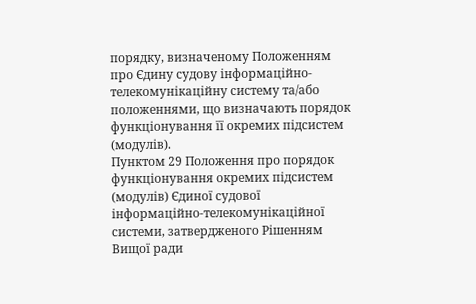порядку, визначеному Положенням про Єдину судову інформаційно-телекомунікаційну систему та/або положеннями, що визначають порядок функціонування її окремих підсистем (модулів).
Пунктом 29 Положення про порядок функціонування окремих підсистем (модулів) Єдиної судової інформаційно-телекомунікаційної системи, затвердженого Рішенням Вищої ради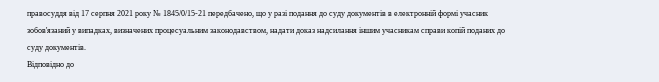правосуддя від 17 серпня 2021 року № 1845/0/15-21 передбачено, що у разі подання до суду документів в електронній формі учасник зобов'язаний у випадках, визначених процесуальним законодавством, надати доказ надсилання іншим учасникам справи копій поданих до суду документів.
Відповідно до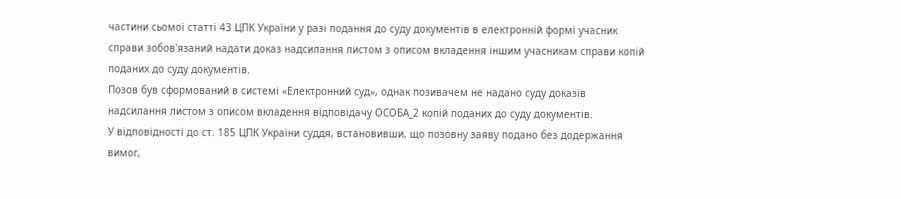частини сьомої статті 43 ЦПК України у разі подання до суду документів в електронній формі учасник справи зобов'язаний надати доказ надсилання листом з описом вкладення іншим учасникам справи копій поданих до суду документів.
Позов був сформований в системі «Електронний суд», однак позивачем не надано суду доказів надсилання листом з описом вкладення відповідачу ОСОБА_2 копій поданих до суду документів.
У відповідності до ст. 185 ЦПК України суддя, встановивши, що позовну заяву подано без додержання вимог,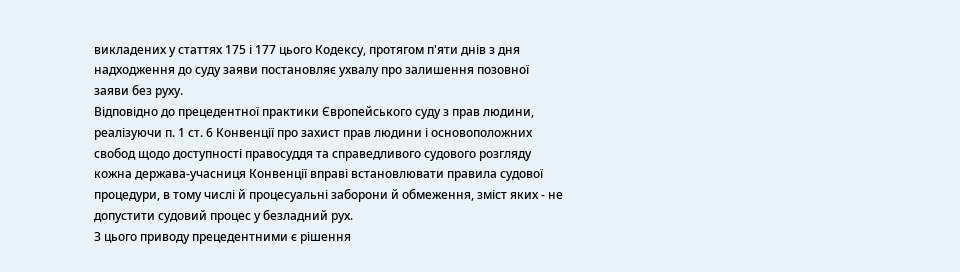викладених у статтях 175 і 177 цього Кодексу, протягом п'яти днів з дня надходження до суду заяви постановляє ухвалу про залишення позовної заяви без руху.
Відповідно до прецедентної практики Європейського суду з прав людини, реалізуючи п. 1 ст. 6 Конвенції про захист прав людини і основоположних свобод щодо доступності правосуддя та справедливого судового розгляду кожна держава-учасниця Конвенції вправі встановлювати правила судової процедури, в тому числі й процесуальні заборони й обмеження, зміст яких - не допустити судовий процес у безладний рух.
З цього приводу прецедентними є рішення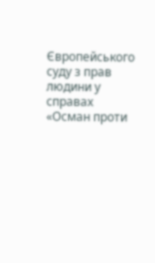Європейського суду з прав людини у справах «Осман проти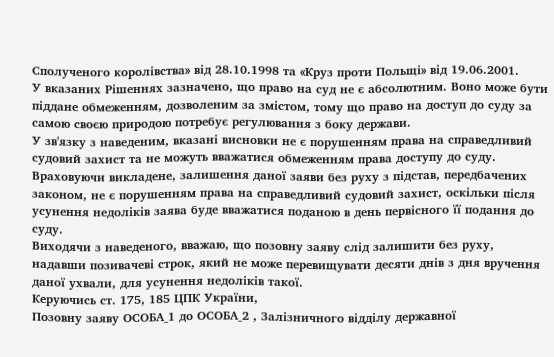Сполученого королівства» від 28.10.1998 та «Круз проти Польщі» від 19.06.2001.
У вказаних Рішеннях зазначено, що право на суд не є абсолютним. Воно може бути піддане обмеженням, дозволеним за змістом, тому що право на доступ до суду за самою своєю природою потребує регулювання з боку держави.
У зв'язку з наведеним, вказані висновки не є порушенням права на справедливий судовий захист та не можуть вважатися обмеженням права доступу до суду.
Враховуючи викладене, залишення даної заяви без руху з підстав, передбачених законом, не є порушенням права на справедливий судовий захист, оскільки після усунення недоліків заява буде вважатися поданою в день первісного її подання до суду.
Виходячи з наведеного, вважаю, що позовну заяву слід залишити без руху, надавши позивачеві строк, який не може перевищувати десяти днів з дня вручення даної ухвали, для усунення недоліків такої.
Керуючись ст. 175, 185 ЦПК України,
Позовну заяву ОСОБА_1 до ОСОБА_2 , Залізничного відділу державної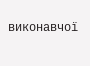виконавчої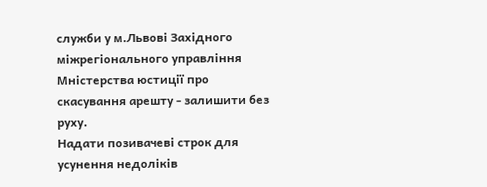служби у м.Львові Західного міжрегіонального управління Мністерства юстиції про скасування арешту - залишити без руху.
Надати позивачеві строк для усунення недоліків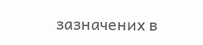зазначених в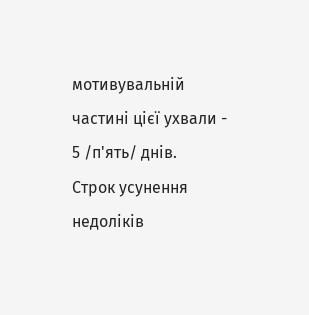мотивувальній частині цієї ухвали - 5 /п'ять/ днів.
Строк усунення недоліків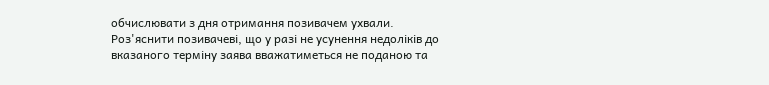обчислювати з дня отримання позивачем ухвали.
Роз'яснити позивачеві, що у разі не усунення недоліків до вказаного терміну заява вважатиметься не поданою та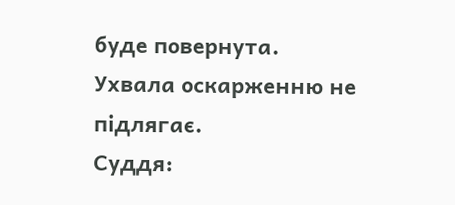буде повернута.
Ухвала оскарженню не підлягає.
Суддя: